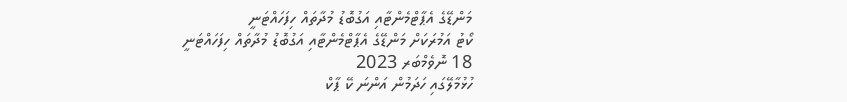މަންޑޭގެ އެޕާޓްމެންޓާއި އަގުބޮޑު މުދާތައް ހިފަހައްޓަނީ
ކޯޓު އަމުރަކަށް މަންޑޭގެ އެޕާޓްމެންޓާއި އަގުބޮޑު މުދާތައް ހިފަހައްޓަނީ
18 ނޮވެމްބަރ 2023
ހުޅުމާލޭގައި ހަދަމުން އަންނަ ކޭ ޕާކް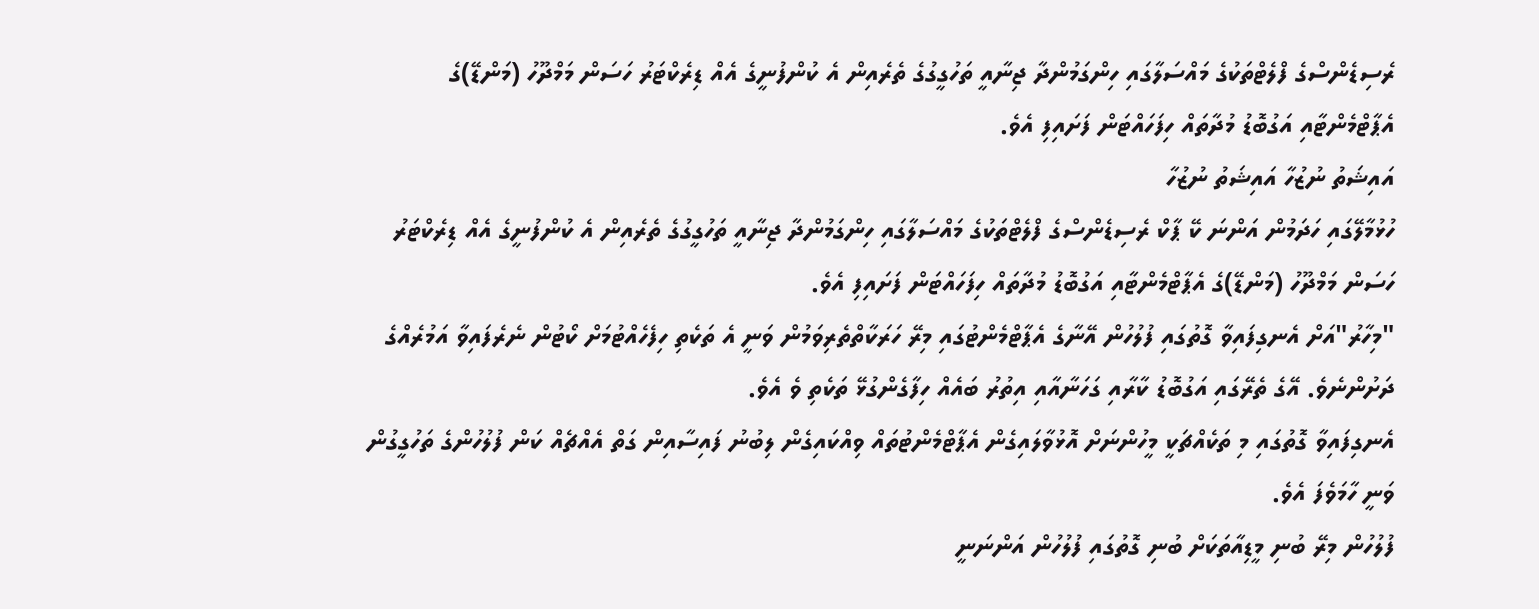ރެސިޑެންސްގެ ފްލެޓްތަކުގެ މައްސަލާގައި ހިންގަމުންދާ ޖިނާއީ ތަހުގީގުގެ ތެރެއިން އެ ކުންފުނީގެ އެއް ޑިރެކްޓަރު ހަސަން މަމްދޫހު (މަންޑޭ)ގެ އެޕާޓްމެންޓާއި އަގުބޮޑު މުދާތައް ހިފަހައްޓަން ފަށައިފި އެވެ.
އައިޝަތު ނުޒުހާ އައިޝަތު ނުޒުހާ
ހުޅުމާލޭގައި ހަދަމުން އަންނަ ކޭ ޕާކް ރެސިޑެންސްގެ ފްލެޓްތަކުގެ މައްސަލާގައި ހިންގަމުންދާ ޖިނާއީ ތަހުގީގުގެ ތެރެއިން އެ ކުންފުނީގެ އެއް ޑިރެކްޓަރު ހަސަން މަމްދޫހު (މަންޑޭ)ގެ އެޕާޓްމެންޓާއި އަގުބޮޑު މުދާތައް ހިފަހައްޓަން ފަށައިފި އެވެ.
"މިހާރު"އަށް އެނގިފައިވާ ގޮތުގައި ފުލުހުން އޭނާގެ އެޕާޓްމެންޓުގައި މިރޭ ހަރަކާތްތެރިވަމުން ވަނީ އެ ތަކެތި ހިފެހެއްޓުމަށް ކޯޓުން ނެރެފައިވާ އަމުރެއްގެ ދަށުންނެވެ. އޭގެ ތެރޭގައި އަގުބޮޑު ކާރާއި ގަހަނާއާއި އިތުރު ބައެއް ހިފާގެންގުޅޭ ތަކެތި ވެ އެވެ.
އެނގިފައިވާ ގޮތުގައި މި ތަކެއްޗަކީ މީހުންނަށް އޮޅުވާލައިގެން އެޕާޓްމެންޓުތައް ވިއްކައިގެން ލިބުނު ފައިސާއިން ގަތް އެއްޗެއް ކަން ފުލުހުންގެ ތަހުގީގުން ވަނީ ހާމަވެފަ އެވެ.
ފުލުހުން މިރޭ ބުނި މީޑިއާތަކަށް ބުނި ގޮތުގައި ފުލުހުން އަންނަނީ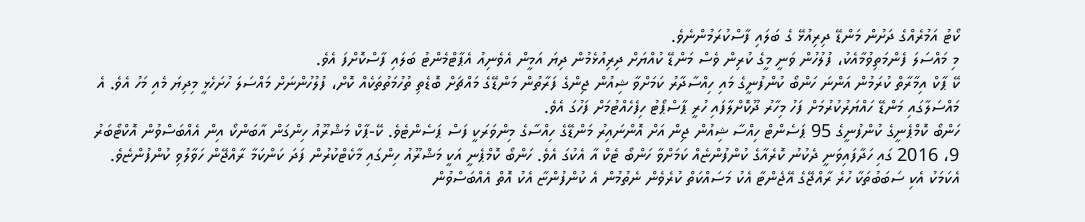ކޯޓު އަމުރެއްގެ ދަށުން މަންޑޭ ދިރިއުޅޭ ގެ ބަލައި ފާސްކުރަމުންނެވެ.
މި މައްސަލަ ފެންމަތިވުމާއެކު، ފުލުހުން ވަނީ މީގެ ކުރިން ވެސް މަންޑޭ ކުއްޔަށް ދިރިއުޅެމުން ދިޔަ އަމީން އެވެނިއު އެޕާޓްމެންޓު ބަލައި ފާސްކޮށްފަ އެވެ.
ކޭ ޕާކް އިމާރާތް ކުރަމުން އަންނަ ހަންބޯ ކުންފުނީގެ މައި ހިއްސާދާރު ކަމަށްވާ ޝިއުން ޖިންގެ ފަރާތުން މަންޑޭގެ މައްޗަށް ބޮޑެތި ތުހުމަތުތަކެއް ކޮށް، ފުލުހުންނަށް މައްސަލަ ހުށަހެޅީ މިދިޔަ މެއި މަހު އެވެ. އެ މައްސަލާގައި މަންޑޭ ހައްޔަރުކުރުމަށް ފަހު މިހާރު ދޫކޮށްލާފައި ހުރީ ޕާސްޕޯޓު ހިފެހެއްޓުމަށް ފަހުގަ އެވެ.
ހަންބޯ ކޮމްޕެނީގެ ކުންފުނީގެ 95 ޕަސެންޓް ހިއްސާ ޝިއުން ޖިން އަށް އޮންނައިރު މަންޑޭގެ ހިއްސާގެ މިންވަރަކީ ފަސް ޕަސެންޓެވެ. ކޭ-ޕާކް މަޝްރޫއު ހިންގަން އާބަންކޯ އިން އެއްބަސްވުން އޮކްޓޯބަރު 9، 2016 ގައި ހަދާފައިވަނީ ދެކުނު ކޮރެއާގެ ކުންފުންޏެއް ކަމަށްވާ ހަންބޯ ޓެކް އާ އެކުގަ އެވެ. ހަންބޯ ކޮމްޕެނީ އަކީ މަޝްރޫއު ހިންގައި މާކެޓްކުރުން ފަދަ ކަންކަމާ ރާއްޖޭން ހަވާލުވި ކުންފުންޏެވެ. އެކަމަކު އެކި ސަބަބުތަކާ ހުރެ ރާއްޖޭގެ އޭޖެންޓާ އެކު މަސައްކަތް ކުރެވެން ނެތުމުން އެ ކުންފުންޏާ އެކު އޮތް އެއްބަސްވުން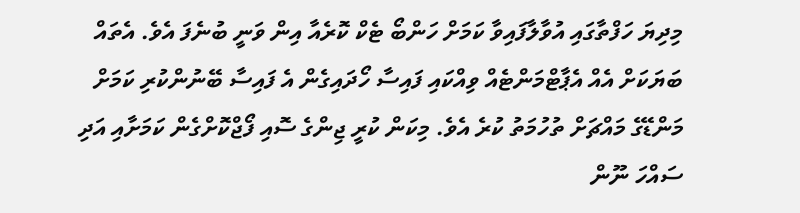މިދިޔަ ހަފްތާގައި އުވާލާފައިވާ ކަމަށް ހަންބޯ ޓެކް ކޮރެއާ އިން ވަނީ ބުނެފަ އެވެ. އެތައް ބަޔަކަށް އެއް އެޕާޓްމަންޓެއް ވިއްކައި ފައިސާ ހޯދައިގެން އެ ފައިސާ ބޭނުންކުރި ކަމަށް މަންޑޭގެ މައްޗަށް ތުހުމަތު ކުރެ އެވެ. މިކަން ކުރީ ޖިންގެ ސޮއި ފޯޖްކޮށްގެން ކަމަށާއި އަދި ސައްހަ ނޫން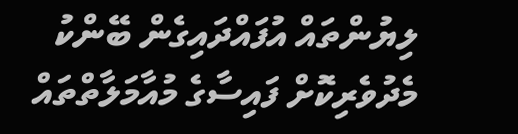ލިޔުންތައް އުފައްދައިގެން ބޭންކު މެދުވެރިކޮށް ފައިސާގެ މުއާމަލާތްތައް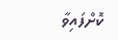ކޮށްފައިވާ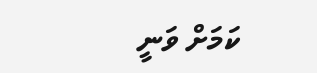ކަމަށް ވަނީ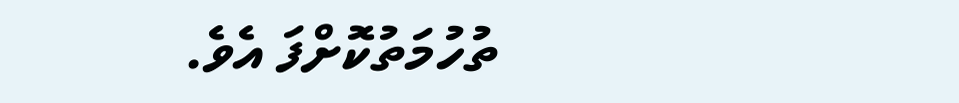ތުހުމަތުކޮށްފަ އެވެ.